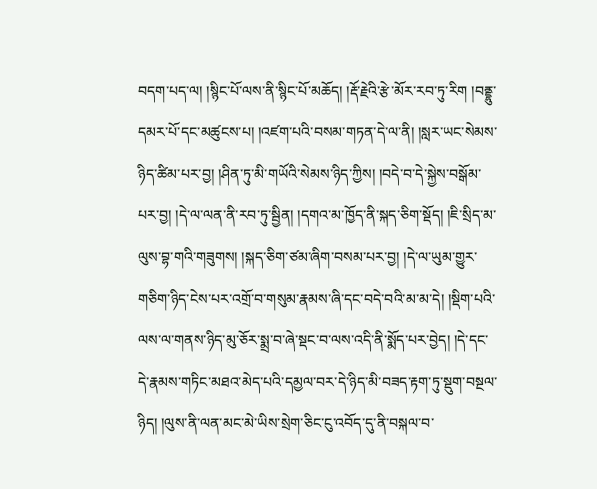བདག་པད་ལ། །སྙིང་པོ་ལས་ནི་སྙིང་པོ་མཆོད། །རྡོ་རྗེའི་རྩེ་མོར་རབ་ཏུ་རིག །བནྡྷུ་དམར་པོ་དང་མཚུངས་པ། །འཛག་པའི་བསམ་གཏན་དེ་ལ་ནི། །སླར་ཡང་སེམས་ཉིད་ཚིམ་པར་བྱ། །ཤིན་ཏུ་མི་གཡོའི་སེམས་ཉིད་ཀྱིས། །བདེ་བ་དེ་སྐྱེས་བསྒོམ་པར་བྱ། །དེ་ལ་ལན་ནི་རབ་ཏུ་སྦྱིན། །དགའ་མ་ཁྱོད་ནི་སྐད་ཅིག་སྡོད། །ཇི་སྲིད་མ་ལུས་བྷ་གའི་གཟུགས། །སྐད་ཅིག་ཙམ་ཞིག་བསམ་པར་བྱ། །དེ་ལ་ཡུམ་གྱུར་གཅིག་ཉིད་ངེས་པར་འགྲོ་བ་གསུམ་རྣམས་ཞི་དང་བདེ་བའི་མ་མ་དེ། །སྡིག་པའི་ལས་ལ་གནས་ཉིད་མུ་ཅོར་སྨྲ་བ་ཞེ་སྡང་བ་ལས་འདི་ནི་སྨོད་པར་བྱེད། །དེ་དང་དེ་རྣམས་གཏིང་མཐའ་མེད་པའི་དམྱལ་བར་དེ་ཉིད་མི་བཟད་རྟག་ཏུ་སྡུག་བསྔལ་ཉིད། །ལུས་ནི་ལན་མང་མེ་ཡིས་སྲེག་ཅིང་ངུ་འབོད་དུ་ནི་བསྐལ་བ་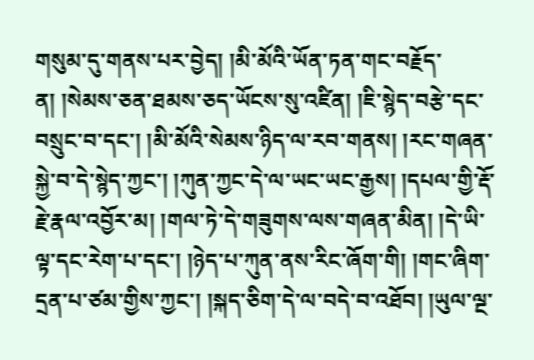གསུམ་དུ་གནས་པར་བྱེད། །མི་མོའི་ཡོན་ཏན་གང་བརྗོད་ན། །སེམས་ཅན་ཐམས་ཅད་ཡོངས་སུ་འཛིན། །ཇི་སྙེད་བརྩེ་དང་བསྲུང་བ་དང་། །མི་མོའི་སེམས་ཉིད་ལ་རབ་གནས། །རང་གཞན་སྐྱེ་བ་དེ་སྙེད་ཀྱང་། །ཀུན་ཀྱང་དེ་ལ་ཡང་ཡང་རྒྱས། །དཔལ་གྱི་རྡོ་རྗེ་རྣལ་འབྱོར་མ། །གལ་ཏེ་དེ་གཟུགས་ལས་གཞན་མིན། །དེ་ཡི་ལྟ་དང་རེག་པ་དང་། །ཉེད་པ་ཀུན་ནས་རིང་ཞོག་གི། །གང་ཞིག་དྲན་པ་ཙམ་གྱིས་ཀྱང་། །སྐད་ཅིག་དེ་ལ་བདེ་བ་འཐོབ། །ཡུལ་ལྔ་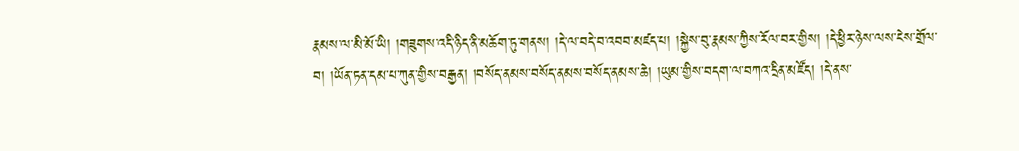རྣམས་ལ་མི་མོ་ཡི། །གཟུགས་འདི་ཉིད་ནི་མཆོག་ཏུ་གནས། །དེ་ལ་བདེ་བ་འབབ་མཛད་པ། །སྐྱེས་བུ་རྣམས་ཀྱིས་རོལ་བར་གྱིས། །དེ་ཕྱིར་ཉེས་ལས་ངེས་གྲོལ་བ། །ཡོན་ཏན་དམ་པ་ཀུན་གྱིས་བརྒྱན། །བསོད་ནམས་བསོད་ནམས་བསོད་ནམས་ཆེ། །ཡུམ་གྱིས་བདག་ལ་བཀའ་དྲིན་མཛོད། །དེ་ནས་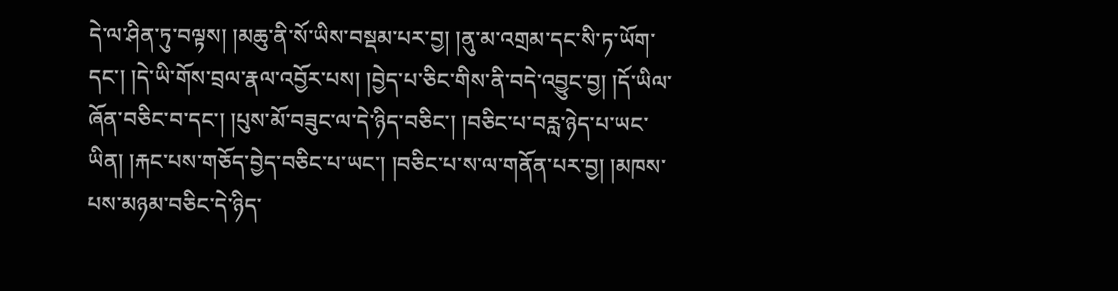དེ་ལ་ཤིན་ཏུ་བལྟས། །མཆུ་ནི་སོ་ཡིས་བསྡམ་པར་བྱ། །ནུ་མ་འགྲམ་དང་སི་ཏ་ཡོག་དང་། །དེ་ཡི་གོས་བྲལ་རྣལ་འབྱོར་པས། །བྱེད་པ་ཅིང་གིས་ནི་བདེ་འབྱུང་བྱ། །དོ་ཡིལ་ཞོན་བཅིང་བ་དང་། །པུས་མོ་བཟུང་ལ་དེ་ཉིད་བཅིང་། །བཅིང་པ་བརླ་ཉེད་པ་ཡང་ཡིན། །རྐང་པས་གཅོད་བྱེད་བཅིང་པ་ཡང་། །བཅིང་པ་ས་ལ་གནོན་པར་བྱ། །མཁས་པས་མཉམ་བཅིང་དེ་ཉིད་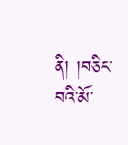ནི། །བཅིང་བའི་མོ་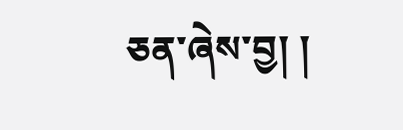ཅན་ཞེས་བྱ། །